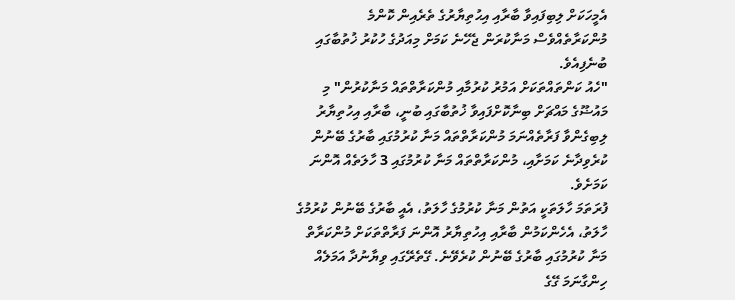އެމީހަކަށް ލިބިފައިވާ ބާރާއި އިޙުތިޔާރުގެ ތެރެއިން ކޮންމެ މުންކަރާތެއްވެސް މަނާކުރަން ޖެހޭނެ ކަމަށް މިއަދުގެ ހުކުރު ޚުތުބާގައި ބުނެފިއެވެ.
"ހެއު ކަންތައްތަކަށް އަމުރު ކުރުމާއި މުންކަރާތްތައް މަނާކުރުން" މި މައުޟޫގެ މައްޗަށް ބިނާކޮށްފައިވާ ޚުތުބާގައި ބުނީ، ބާރާއި އިހުތިޔާރު ލިބިގެންވާ ފަރާތެއްނަމަ މުންކަރާތްތައް މަނާ ކުރުމުގައި ބާރުގެ ބޭނުން ކުރެވިދާނެ ކަމަށާއި، މުންކަރާތްތައް މަނާ ކުރުމުގައި 3 ހާލަތެއް އޮންނަ ކަމަށެވެ.
ފުރަތަމަ ހާލަތަކީ އަތުން މަނާ ކުރުމުގެ ހާލަތު، އެއީ ބާރުގެ ބޭނުން ކުރުމުގެ ހާލަތު، އެހެންކަމުން ބާރާއި އިހުތިޔާރު އޮންނަ ފަރާތްތަކަށް މުންކަރާތް މަނާ ކުރުމުގައި ބާރުގެ ބޭނުން ކުރެވޭނެ. ގޭތެރޭގައި ވިޔާނުދާ އަމަލެއް ހިންގާނަމަ ގޭގެ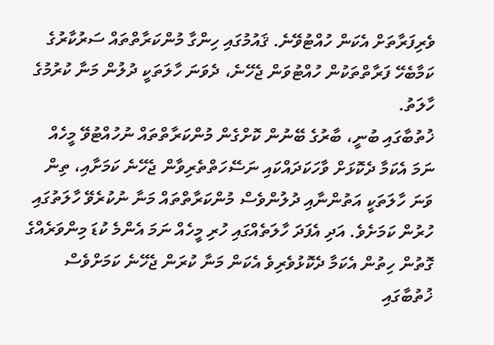ވެރިފަރާތަށް އެކަން ހުއްޓުވޭނެ. ޤައުމުގައި ހިންގާ މުންކަރާތްތައް ސަރުކާރުގެ ކަމާބެހޭ ފަރާތްތަކުން ހުއްޓުވަން ޖެހޭނެ، ދެވަނަ ހާލަތަކީ ދުލުން މަނާ ކުރުމުގެ ހާލަތު.
ޚުތުބާގައި ބުނީ، ބާރުގެ ބޭނުން ކޮށްގެން މުންކަރާތްތައް ނުހުއްޓުވޭ މީހެއް ނަމަ އެކަމާ ދެކޮޅަށް ވާހަކަދައްކައި ނަސޭހަތްތެރިވާން ޖެހޭނެ ކަމަށާއި، ތިން ވަނަ ހާލަތަކީ އަތުންނާއި ދުލުންވެސް މުންކަރާތްތައް މަނާ ނުކުރެވޭ ހާލަތުގައި ހުރުން ކަމަށެވެ. އަދި އެފަދަ ހާލަތެއްގައި ހުރި މީހެއް ނަމަ އެންމެ ކުޑަ މިންވަރެއްގެ ގޮތުން ހިތުން އެކަމާ ދެކޮޅުވެރިވެ އެކަން މަނާ ކުރަން ޖެހޭނެ ކަމަށްވެސް ޚުތުބާގައި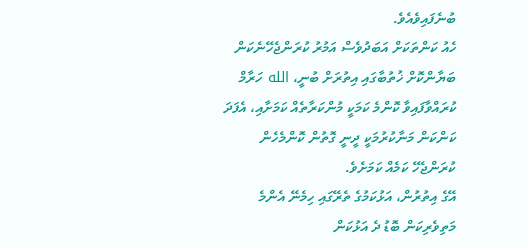ބުނެފައިވެއެވެ.
ހެއު ކަންތަކަށް އަބަދުވެސް އަމުރު ކުރަންޖެހޭނެކަން ބަޔާންކޮށް ޚުތުބާގައި އިތުރަށް ބުނީ، الله ހަރާމް ކުރައްވާފައިވާ ކޮންމެ ކަމަކީ މުންކަރާތެއް ކަމަށާއި، އެފަދަ ކަންކަން މަނާކުރުމަކީ ދީނީ ގޮތުން ކޮންމެހެން ކުރަންޖެހޭ ކަމެއް ކަމަށެވެ.
އޭގެ އިތުރުން، އަޅުކަމުގެ ތެރޭގައި ހިމެނޭ އެންމެ މަތިވެރިކަން ބޮޑު ދެ އަޅުކަން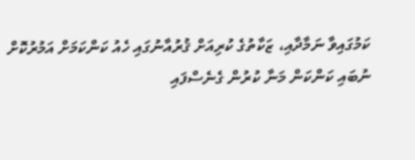ކަމުގައިވާ ނަމާދާއި، ޒަކާތުގެ ކުރިއަށް ޤުރުއާނުގައި ހެއު ކަންކަމަށް އަމުރުކޮށް ނުބައި ކަންކަން މަނާ ކުރުން ގެނެސްފައި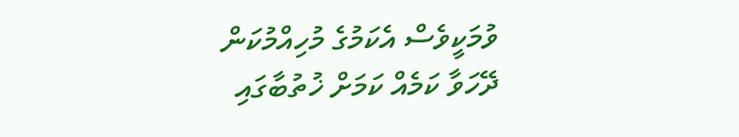ވުމަކީވެސް އެކަމުގެ މުހިއްމުކަން ދޭހަވާ ކަމެއް ކަމަށް ޚުތުބާގައި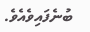ބުނެފައިވެއެވެ.